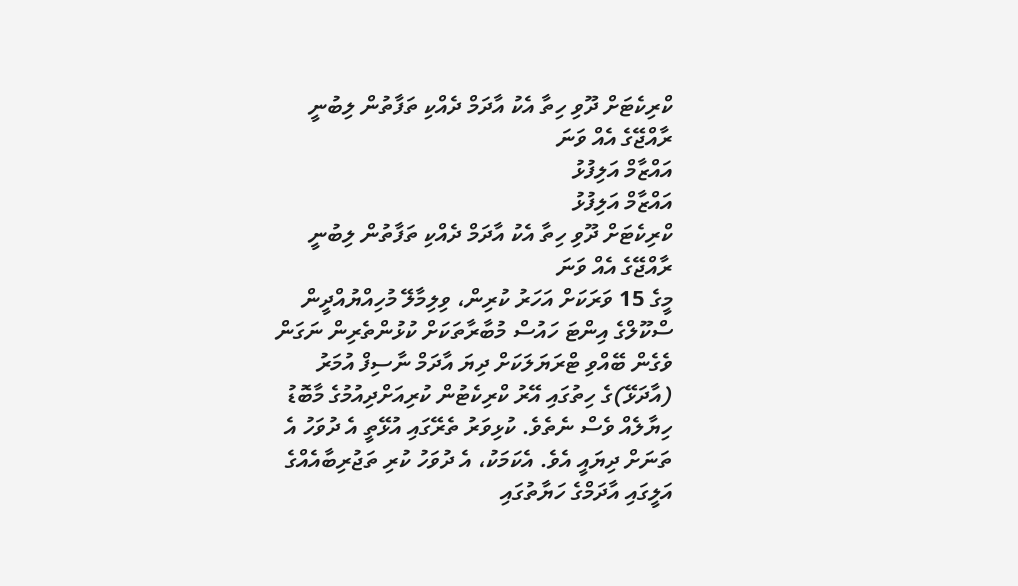ކްރިކެޓަށް ދޫވި ހިތާ އެކު އާދަމް ދެއްކި ތަފާތުން ލިބުނީ ރާއްޖޭގެ އެއް ވަނަ
އައްޒާމް އަލިފުޅު
އައްޒާމް އަލިފުޅު
ކްރިކެޓަށް ދޫވި ހިތާ އެކު އާދަމް ދެއްކި ތަފާތުން ލިބުނީ ރާއްޖޭގެ އެއް ވަނަ
މީގެ 15 ވަރަކަށް އަހަރު ކުރިން، ވިލިމާލޭ މުހިއްޔުއްދީން ސްކޫލްގެ އިންޓަ ހައުސް މުބާރާތަކަށް ކުޅުންތެރިން ނަގަން ވެގެން ބޭއްވި ޓްރަޔަލަކަށް ދިޔަ އާދަމް ނާސިފް އުމަރު (އާދަޅޭ)ގެ ހިތުގައި އޭރު ކްރިކެޓުން ކުރިއަށްދިއުމުގެ މާބޮޑު ހިޔާލެއް ވެސް ނެތެވެ. ކުޅިވަރު ތެރޭގައި އުޅޭތީ އެ ދުވަހު އެ ތަނަށް ދިޔައީ އެވެ. އެކަމަކު، އެ ދުވަހު ކުރި ތަޖުރިބާއެއްގެ އަލީގައި އާދަމްގެ ހަޔާތުގައި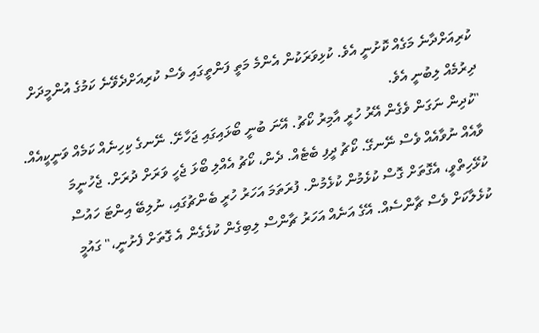ކުރިއަށްދާނެ މަގެއް ކޮށުނީ އެވެ. ކުޅިވަރަކުން އެންމެ މަތީ ފަންތީގައި ވެސް ކުރިއަށްދެވޭނެ ކަމުގެ އުންމީދަށް ދިރުމެއް ލިބުނީ އެވެ.
"ކުދިން ނަގަން ވެގެން އޭރު ހުރީ އާމިރު ކޯޗު. އޭނަ ބުނީ ބޯޅައިގައި ޖަހާށޭ. ނޭނގެ ކިހިނެއް ކަމެއް ވަނީކީއެއް. ވާއެއް ނުވާއެއް ވެސް ނޭނގޭ. ކޯޗު ދީފި ބެޓެއް. ދެން، ކޯޗު އެއްލި ބޯޅަ ޖެހީ ވަރަށް ދުރަށް. ޖެހުނީމަ ކުޅޭހިތްވީ، އެގޮތަށް ގޮސް ކުޅެމުން ކުޅެމުން. ފުރަތަމަ އަހަރު ހުރީ ބެންޗުގައި، ނުލިބޭ އިންޓަ ހައުސް ކުޅެލާކަށް ވެސް ޗާންސެއް. އޭގެ އަނެއް އަހަރު ޗާންސް ލިބިގެން ކުޅެގެން އެ ގޮތަށް ފެށުނީ،" ގައުމީ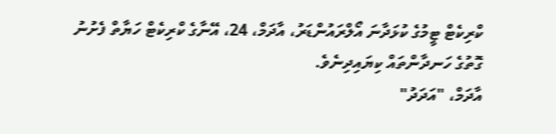ކްރިކެޓް ޓީމުގެ ކުޅަދާނަ އޯލްރައުންޑަރު، އާދަމް، 24، އޭނާގެ ކްރިކެޓް ހަޔާތް ފެށުނު ގޮތުގެ ހަނދާންތައް ކިޔައިދިނެވެ.
އާދަމް، "އަދަދު"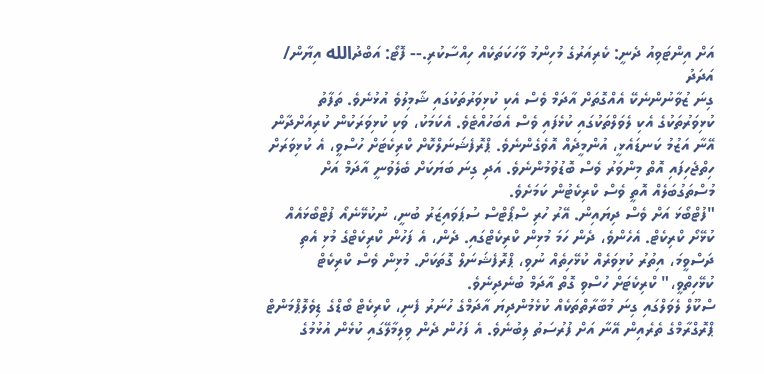އަށް އިންޓަވިއު ދެނީ: ކެރިއަރުގެ މުހިންމު ވާހަކަތަކެއް ހިއްސާކުރި.-- ފޮޓޯ: އަބްދުالله އިޔާން/ އަދަދު
ގިނަ ޒުވާނުންނެކޭ އެއްގޮތަށް އާދަމް ވެސް އެކި ކުޅިވަރުތަކުގައި ޝާމިލުވެ އުޅުނެވެ. ތަފާތު ކުޅިވަރުތަކުގެ އެކި ލެވަލްތަކުގައި ކުޅެފައި ވެސް އެބަހުއްޓެވެ. އެކަމަކު، ވަކި ކުޅިވަރަކުން ކުރިއަށްދާން އޭނާ އަޒުމު ކަނޑައެޅީ، އުންމީދެއް އޮވެގެންނެވެ. ޕްރޮފެޝަނަލްކޮށް ކްރިކެޓަށް ހުސްވީ، އެ ކުޅިވަރަށް ހިތްޖެހިފައި އޮތް މިންވަރު ވެސް ބޮޑުވުމުންނެވެ. އަދި ގިނަ ބަޔަކަށް ބެލެވުނީ އާދަމް އަށް މުސްތަގުބަލެއް އޮތީ ވެސް ކްރިކެޓުން ކަމަށެވެ.
"ފުޓްބޯޅަ އަށް ވެސް ދިޔައިން. އޭރު ހުރި ސްޕޯޓްސް ސުޕަވައިޒަރު ބުނީ، ނުކުޅޭނެއޯ ފުޓްބޯޅައެއް ކުޅޭށޯ ކްރިކެޓް. އެހެންވެ، ދެން ހަމަ މުޅިން ކްރިކެޓްގައި. ދެން، އެ ފަހުން ކްރިކެޓްގެ މުޅި އެތި ދަސްވީމަ، އިތުރު ކުޅިވަރެއް ކުޅޭހިތެއް ނުވި، ޕްރޮފެޝަނަލް ގޮތަކަށް. މުޅިން ވެސް ކްރިކެޓް ކުޅޭހިތްވީ،" ކްރިކެޓަށް ހުސްވި ގޮތް އާދަމް ބުނެދިނެވެ.
ސްކޫލް ލެވަލްގައި ގިނަ މުބާރާތްތަކެއް ކުޅެމުންދިޔަ އާދަމްގެ ހުނަރު ފެނި، ކްރިކެޓް ބޯޑްގެ ޑިވެލޮޕްމަންޓް ޕްރޮގްރާމްގެ ތެރެއިން އޭނާ އަށް ފުރުސަތު ލިބުނެވެ. އެ ފަހުން ދެން ވިލިމާލޭގައި ކުޅެން އުޅުމުގެ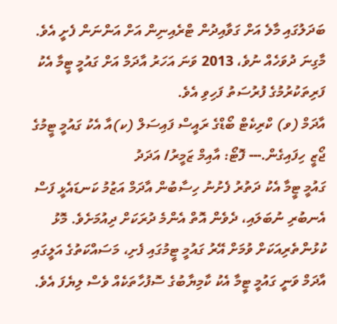ބަދަލުގައި މާލެ އަށް ގަވާއިދުން ޓްރެއިނިން އަށް އަންނަން ފެށީ އެވެ. މާގިނަ ދުވަހެއް ނުވެ، 2013 ވަނަ އަހަރު އާދަމް އަށް ގައުމީ ޓީމާ އެކު ފަރިތަކުރުމުގެ ފުރުސަތު ފަހިވި އެވެ.
އާދަމް (ވ) ކްރިކެޓް ބޯޑްގެ ރައީސް ފައިސަލް (ކ)އާ އެކު ގައުމީ ޓީމުގެ ޖޯޒީ ހިފައިގެން.--- ފޮޓޯ: އާއިމް ޒަމީރު/ އަދަދު
ގައުމީ ޓީމާ އެކު ދަތުރު ފެށުނު ހިސާބުން އާދަމް އަޒުމު ކަނޑައެޅީ ފަސް އެނބުރި ނުބަލައި، ދެވެން އޮތް އެންމެ ދުރަކަށް ދިއުމަށެވެ. މޮޅު ކުޅުންތެރިއަކަށް ވުމަށް އޭރު ގައުމީ ޓީމުގައި ފެށި، މަސައްކަތުގެ އަލީގައި އާދަމް ވަނީ ގައުމީ ޓީމާ އެކު ކާމިޔާބުގެ ސޮފުހާތަކެއް ވެސް ލިޔެފަ އެވެ.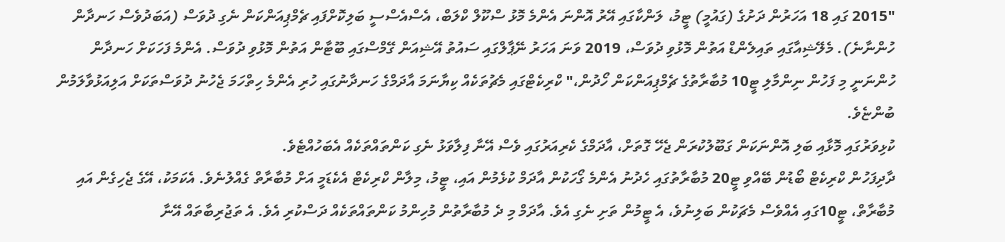"2015 ގައި 18 އަހަރުން ދަށުގެ (ގައުމީ) ޓީމު، ލަންކާގައި އޭރު އޮންނަ އެންމެ މޮޅު ސްކޫލް ކްލަބް، އެސްއެސްސީ ބަލިކޮށްފައި ޗެމްޕިއަންކަން ނެގި ދުވަސް (އަބަދުވެސް ހަނދާން ހުންނާނެ). މެލޭޝިއާގައި ތައިލެންޑް އަތުން މޮޅުވި ދުވަސް، 2019 ވަނަ އަހަރު ނޭޕާލްގައި ސައުތު އޭޝިއަން ގޭމްސްގައި ބޫޓާން އަތުން މޮޅުވި ދުވަސް. އެންމެ ފަހަކަށް ހަނދާން ހުންނަނީ މި ފަހުން ނިންމާލި ޓީ10 މުބާރާތުގެ ޗެމްޕިއަންކަން ހޯދުން،" ކްރިކެޓްގައި މެޗުތަކެއް ކިޔާނަމަ އާދަމްގެ ހަނދާނުގައި ހުރި އެންމެ ހިތްހަމަ ޖެހުނު ދުވަސްތަކަށް އަލިއަޅުވާލަމުން ބުންޏެވެ.
ކުޅިވަރުގައި މޮޅާއި ބަލި އޮންނަކަން ގަބޫލުކުރަން ޖެހޭ ގޮތަށް، އާދަމްގެ ކެރިއަރުގައި ވެސް އޭނާ ފިލާވަޅު ނެގި ކަންތައްތަކެއް އެބަހުއްޓެވެ.
ދާދިފަހުން ކްރިކެޓް ބޯޑުން ބޭއްވި ޓީ20 މުބާރާތުގައި ހެދުނު އެންމެ ގޯހަކުން އާދަމް ކުޅެމުން އައި، ޓީމު، މިލާން ކްރިކެޓް އެކެޑަމީ އަށް މުބާރާތް ގެއްލުނެވެ. އެކަމަކު، އޭގެ ޖެހިގެން އައި މުބާރާތް، ޓީ10ގައި އެއްވެސް މެޗަކުން ބަލިނުވެ، އެ ޓީމުން ތަށި ނެގި އެވެ. އާދަމް މި ދެ މުބާރާތުން މުހިންމު ކަންތައްތަކެއް ދަސްކުރި އެވެ. އެ ތަޖުރިބާތައް އޭނާ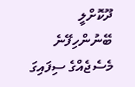ދޫކޮށްލީ ބޭނުންހިފޭނެ މެސެޖެއްގެ ސިފައިގަ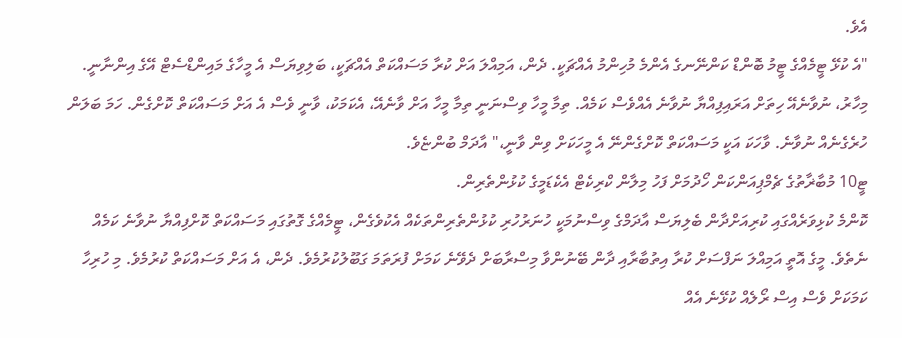އެވެ.
"އެ ކުޅޭ ޓީމެއްގެ ޓީމު ބޮންޑް ކަންނޭނގެ އެންމެ މުހިންމު އެއްޗަކީ. ދެން، އަމިއްލަ އަށް ކުރާ މަސައްކަތް އެއްޗަކީ، ބަލިވިޔަސް އެ މީހާގެ މައިންޑްސެޓް އޭގެ އިންނާނީ. މިހާރު، ނުވާނެއޭ ހިތަށް އަރައިފިއްޔާ ނުވާނެ އެއްވެސް ކަމެއް. ތިމާ މީހާ ވިސްނަނީ ތިމާ މީހާ އަށް ވާނެއޭ، އެކަމަކު، ވާނީ ވެސް އެ އަށް މަސައްކަތް ކޮށްގެން. ހަމަ ބަލަން ހުރެގެނެއް ނުވާނެ. ވާހަކަ އަކީ މަސައްކަތް ކޮށްގެންނޭ އެ މީހަކަށް ވިން ވާނީ،" އާދަމް ބުންޏެވެ.
ޓީ10 މުބާޜާތުގެ ޗެމްޕިއަންކަން ހޯދުމަށް ފަހު މިލާން ކްރިކެޓް އެކެޑަމީގެ ކުޅުންތެރިން.
ކޮންމެ ކުޅިވަރެއްގައި ކުރިއަށްދާން ބެލިޔަސް އާދަމްގެ ވިސްނުމަކީ ހުނަރުހުރި ކުޅުންތެރިންތަކެއް އެކުވެގެން، ޓީމެއްގެ ގޮތުގައި މަސައްކަތް ކޮށްފިއްޔާ ނުވާނެ ކަމެއް ނެތެވެ. މީގެ އޮތީ އަމިއްލަ ނަފްސަށް ކުރާ އިތުބާރާއި ދާން ބޭނުންވާ މިސްރާބަށް ދެވޭނެ ކަމަށް ފުރަތަމަ ގަބޫލުކުރުމެވެ. ދެން، އެ އަށް މަސައްކަތް ކުރުމެވެ. މި ހުރިހާ ކަމަކަށް ވެސް އިސް ރޯލެއް ކުޅޭނެ އެއް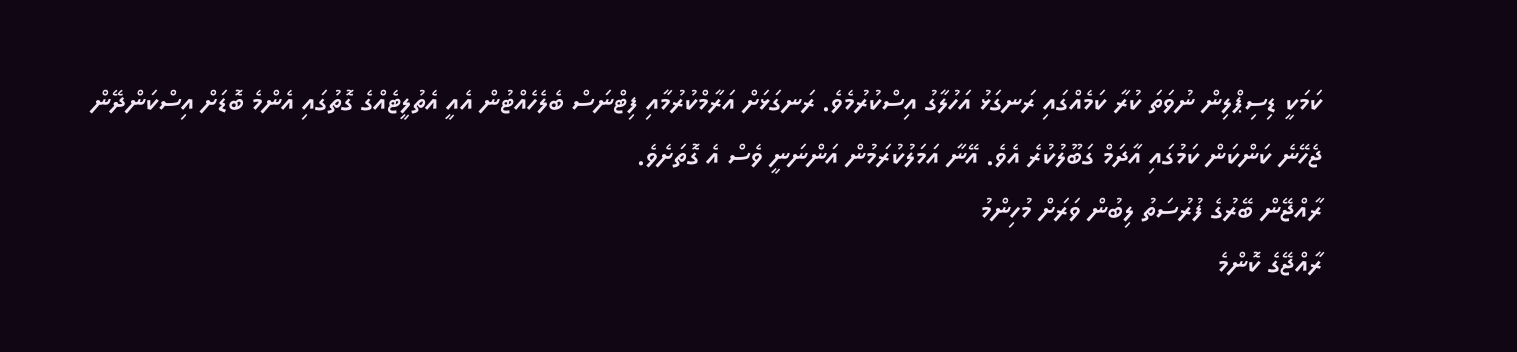ކަމަކީ ޑިސިޕްލިން ނުވަތަ ކުރާ ކަމެއްގައި ރަނގަޅު އަހުލާގު އިސްކުރުމެވެ. ރަނގަޅަށް އަރާމްކުރުމާއި ފިޓްނަސް ބެލެހެއްޓުން އެއީ އެތުލީޓެއްގެ ގޮތުގައި އެންމެ ބޮޑަށް އިސްކަންދޭން ޖެހޭނެ ކަންކަން ކަމުގައި އާދަމް ގަބޫލުކުރެ އެވެ. އޭނާ އަމަލުކުރަމުން އަންނަނީ ވެސް އެ ގޮތަށެވެ.
ރާއްޖޭން ބޭރުގެ ފުރުސަތު ލިބުން ވަރަށް މުހިންމު
ރާއްޖޭގެ ކޮންމެ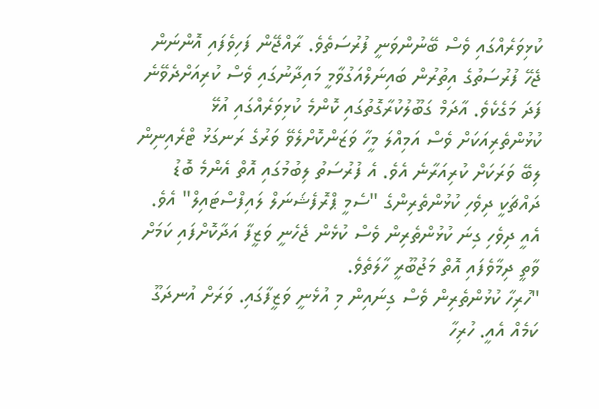ކުޅިވަރެއްގައި ވެސް ބޭނުންވަނީ ފުރުސަތެވެ. ރާއްޖޭން ފަހިވެފައި އޮންނަން ޖެހޭ ފުރުސަތުގެ އިތުރުން ބައިނަލްއަގުވާމީ މައިދާނުގައި ވެސް ކުރިއަށްދެވޭނެ ފަދަ މަގެކެވެ. އާދަމް ގަބޫލުކުރާގޮތުގައި ކޮންމެ ކުޅިވަރެއްގައި އުޅޭ ކުޅުންތެރިއަކަށް ވެސް އަމިއްލަ މީހާ ވަޒަންކޮށްލެވޭ ވަރުގެ ރަނގަޅު ޓްރެއިނިން ލިބޭ ވަރަކަށް ކުރިއަރާނެ އެވެ. އެ ފުރުސަތު ލިބުމުގައި އޮތް އެންމެ ބޮޑު ދައްޗަކީ ދިވެހި ކުޅުންތެރިންގެ "ސެމީ ޕްރޮފެޝަނަލް ލައިފްސްޓައިލް" އެވެ. އެއީ ދިވެހި ގިނަ ކުޅުންތެރިން ވެސް ކުޅެން ޖެހެނީ ވަޒީފާ އަދާކޮށްފައި ކަމަށް ވާތީ ދިމާވެފައި އޮތް މަޖުބޫރީ ހާލަތެވެ.
"ހުރިހާ ކުޅުންތެރިން ވެސް ގިނައިން މި އުޅެނީ ވަޒީފާގައި. ވަރަށް އުނދަގޫ ކަމެއް އެއީ. ހުރިހާ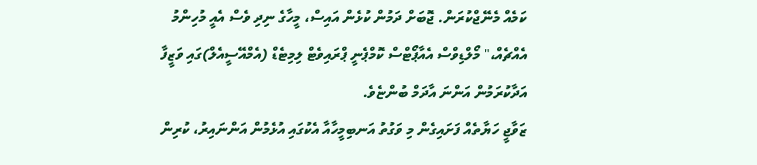ކަމެއް މެނޭޖްކުރަން. ޖޮބަށް ދަމުން ކުޅެން އައިސް، މީހާގެ ނިދި ވެސް އެއީ މުހިންމު އެއްޗެއް،" މޯލްޑިވްސް އެއާޕޯޓްސް ކޮމްޕެނީ ޕްރައިވެޓް ލިމިޓެޑް (އެމްއޭސީއެލް)ގައި ވަޒީފާ އަދާކުރަމުން އަންނަ އާދަމް ބުންޏެވެ.
ޒަވާޖީ ހަޔާތެއް ފަށައިގެން މި ވަގުތު އަނބިމީހާއާ އެކުގައި އުޅެމުން އަންނައިރު، ކުރިން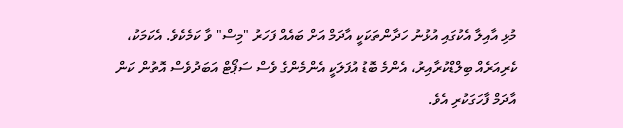މުޅި އާއިލާ އެކުގައި އުޅުނު ހަދާންތަކަކީ އާދަމް އަށް ބައެއް ފަހަރު "މިސް" ވާ ކަމެކެވެ. އެކަމަކު، ކެރިއަރެއް ބިލްޑްކުރާއިރު، އެންމެ ބޮޑު އުފަލަކީ އެންމެންގެ ވެސް ސަޕޯޓް އަބަދުވެސް އޮތުން ކަން އާދަމް ފާހަގަކުރި އެވެ.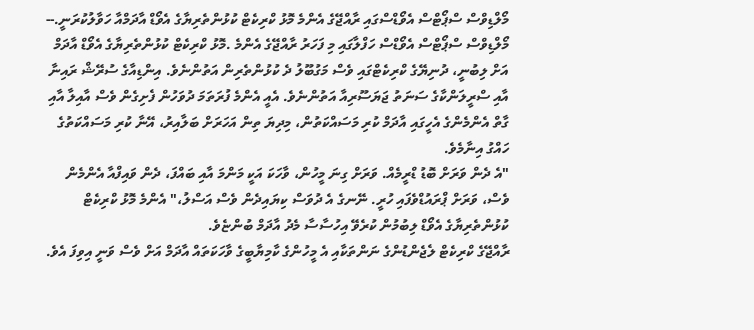މޯލްޑިވްސް ސްޕޯޓްސް އެވޯޑްސްގައި ރާއްޖޭގެ އެންމެ މޮޅު ކްރިކެޓް ކުޅުންތެރިޔާގެ އެވޯޑް އާދަމްއާ ހަވާލުކުރަނީ.--
މޯލްޑިވްސް ސްޕޯޓްސް އެވޯޑްސް ހަފްލާގައި މި ފަހަރު ރާއްޖޭގެ އެންމެ .މޮޅު ކްރިކެޓް ކުޅުންތެރިޔާގެ އެވޯޑް އާދަމް އަށް ލިބުނީ، ދުނިޔޭގެ ކްރިކެޓްގައި ވެސް މަގުބޫލު ދެ ކުޅުންތެރިން އަތުންނެވެ. އިންޑިއާގެ ސުރޭޝް ރައިނާ އާއި ސްރީލަންކާގެ ސަނަތު ޖަޔަސޫރިއާ އަތުންނެވެ. އެއީ އެންމެ ފުރަތަމަ ދުވަހުން ފެށިގެން ވެސް އާއިލާ އާއި ގާތް އެންމެންގެ އެހީގައި އާދަމް ކުރި މަސައްކަތުން، މިދިޔަ ތިން އަހަރަށް ބަލާއިރު، އޭނާ ކުރި މަސައްކަތުގެ ހައްގު އިނާމެވެ.
"އެ ދެން ވަރަށް ބޮޑު ޑްރީމެއް. ވަރަށް ގިނަ މީހުން، ވާހަކަ އަކީ މަންމަ އާއި ބައްފަ، ދެން ވައިފްއާ އެންމެން ވެސް، ވަރަށް ޕްރައުޑްވެފައި ހުރީ. ނޭނގެ އެ ދުވަސް ކިޔައިދެން ވެސް އަސްލު،" އެންމެ މޮޅު ކްރިކެޓް ކުޅުންތެރިޔާގެ އެވޯޑް ލިބުމުން ކުރެވޭ އިހުސާސާ މެދު އާދަމް ބުންޏެވެ.
ރާއްޖޭގެ ކްރިކެޓް ލެޖެންޑުންގެ ނަންތަކާއި އެ މީހުންގެ ކާމިޔާބީގެ ވާހަކަތައް އާދަމް އަށް ވެސް ވަނީ އިވިފަ އެވެ.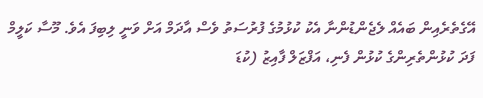އޭގެތެރެއިން ބައެއް ލެޖެންޑުންނާ އެކު ކުޅުމުގެ ފުރުސަތު ވެސް އާދަމް އަށް ވަނީ ލިބިފަ އެވެ. މޫސާ ކަލީމް ފަދަ ކުޅުންތެރިންގެ ކުޅުން ފެނި، އަފްޒަލް ފާއިޒު (ކުޑަ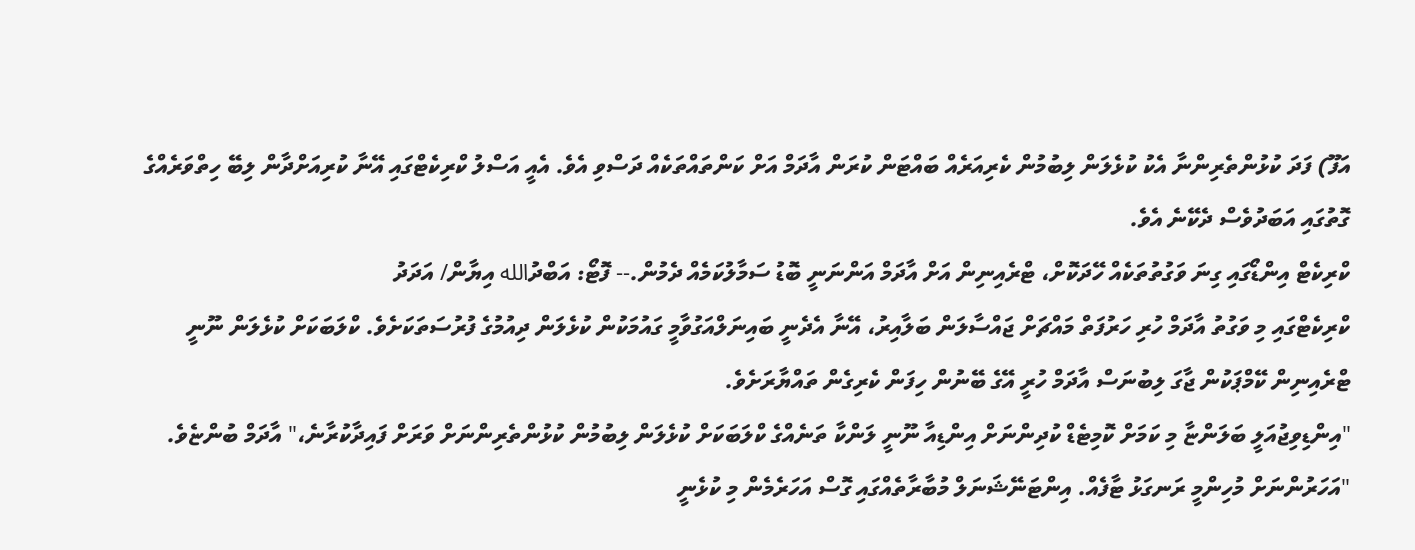އަފޫ) ފަދަ ކުޅުންތެރިންނާ އެކު ކުޅެލަން ލިބުމުން ކެރިއަރެއް ބައްޓަން ކުރަން އާދަމް އަށް ކަންތައްތަކެއް ދަސްވި އެވެ. އެއީ އަސްލު ކްރިކެޓްގައި އޭނާ ކުރިއަށްދާން ލިބޭ ހިތްވަރެއްގެ ގޮތުގައި އަބަދުވެސް ދެކޭނެ އެވެ.
ކްރިކެޓް އިންޑޯގައި ގިނަ ވަގުތުތަކެއް ހޭދަކޮށް، ޓްރެއިނިން އަށް އާދަމް އަންނަނީ ބޮޑު ސަމާލުކަމެއް ދެމުން.-- ފޮޓޯ: އަބްދުالله އިޔާން/ އަދަދު
ކްރިކެޓްގައި މި ވަގުތު އާދަމް ހުރި ހަރުފަތް މައްޗަށް ޖައްސާލަން ބަލާއިރު، އޭނާ އެދެނީ ބައިނަލްއަގުވާމީ ގައުމަކުން ކުޅެލަން ދިއުމުގެ ފުރުސަތަކަށެވެ. ކްލަބަކަށް ކުޅެލަން ނޫނީ ޓްރެއިނިން ކޭމްޕަކުން ޖާގަ ލިބުނަސް އާދަމް ހުރީ އޭގެ ބޭނުން ހިފަން ކެރިގެން ތައްޔާރަށެވެ.
"އިންޑިވިޖުއަލީ ބަލަންޏާ މި ކަމަށް ކޮމިޓެޑް ކުދިންނަށް އިންޑިއާ ނޫނީ ލަންކާ ތަނެއްގެ ކްލަބަކަށް ކުޅެލަން ލިބުމުން ކުޅުންތެރިންނަށް ވަރަށް ފައިދާކުރާނެ،" އާދަމް ބުންޏެވެ.
"އަހަރުންނަށް މުހިންމީ ރަނގަޅު ޓާފެއް. އިންޓަނޭޝަނަލް މުބާރާތެއްގައި ގޮސް އަހަރެމެން މި ކުޅެނީ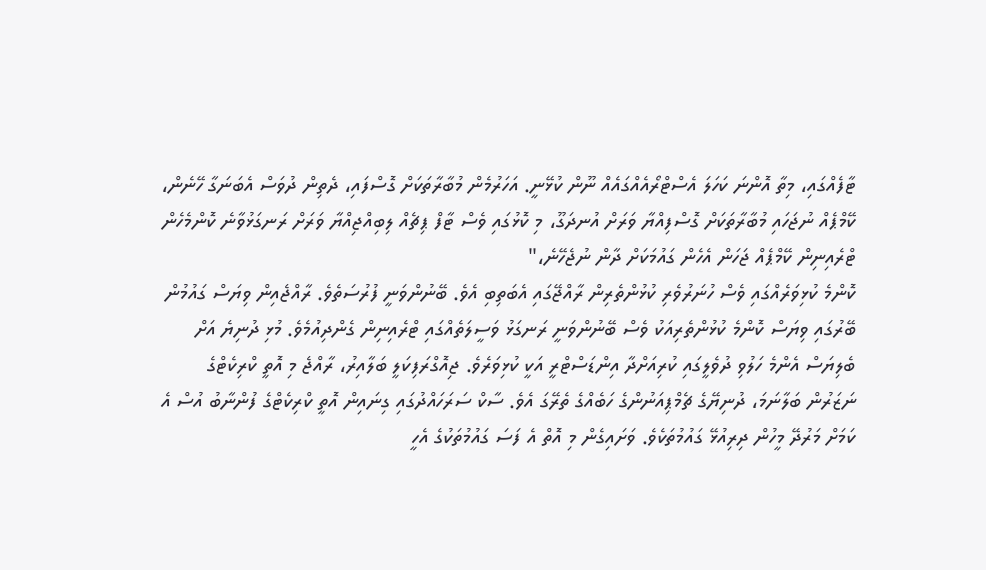ޓާފެއްގައި، މިތާ އޮންނަ ކަހަލަ އެސްޓްރޯއެއްގައެއް ނޫން ކުޅޭނީ. އަހަރުމެން މުބާރާތަކަށް ގޮސްފައި، ދެތިން ދުވަސް އެބަނަގާ ހޭނެން، ކޭމްޕެއް ނުޖަހައި މުބާރާތަކަށް ގޮސްފިއްޔާ ވަރަށް އުނދަގޫ، މި ކޮޅުގައި ވެސް ޓާފް ޕިޗެއް ލިބިއްޖިއްޔާ ވަރަށް ރަނގަޅުވާނެ ކޮންމެހެން ޓްރެއިނިން ކޭމްޕެއް ޖަހަން އެހެން ގައުމަކަށް ދާން ނުޖެހޭނެ،"
ކޮންމެ ކުޅިވަރެއްގައި ވެސް ހުނަރުވެރި ކުޅުންތެރިން ރާއްޖޭގައި އެބަތިބި އެވެ. ބޭނުންވަނީ ފުރުސަތެވެ. ރާއްޖެއިން ވިޔަސް ގައުމުން ބޭރުގައި ވިޔަސް ކޮންމެ ކުޅުންތެރިއަކު ވެސް ބޭނުންވަނީ ރަނގަޅު ވަސީލަތެއްގައި ޓްރެއިނިން ގެންދިއުމެވެ. މުޅި ދުނިޔެ އަށް ބެލިޔަސް އެންމެ ހަލުވި ދުވެލީގައި ކުރިއަށްދާ އިންޑަސްޓްރީ އަކީ ކުޅިވަރެވެ. ޖިއޮގްރަފިކަލީ ބަލާއިރު، ރާއްޖެ މި އޮތީ ކްރިކެޓްގެ ނަޒަރުން ބަލާނަމަ، ދުނިޔޭގެ ޗެމްޕިއަނުންގެ ހަބެއްގެ ތެރޭގަ އެވެ. ސާކް ސަރަހައްދުގައި ގިނައިން އޮތީ ކްރިކެޓްގެ ފުންނާބު އުސް އެ ކަމަށް މަރުދޭ މީހުން ދިރިއުޅޭ ގައުމުތަކެވެ. ވަށައިގެން މި އޮތް އެ ފަސަ ގައުމުތަކުގެ އެހީ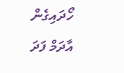ހޯދައިގެން އާދަމް ފަދަ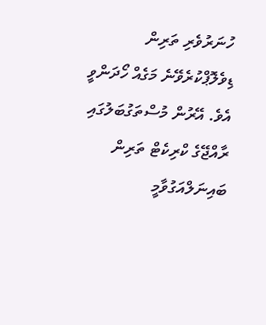ހުނަރުވެރި ތަރިން ޑިވެލޮޕްކުރެވޭނެ މަގެއް ހޯދަންވީ އެވެ. އޭރުން މުސްތަގުބަލުގައި ރާއްޖޭގެ ކްރިކެޓް ތަރިން ބައިނަލްއަގުވާމީ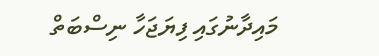މައިދާނުގައި ފިޔަޖަހާ ނިސްބަތް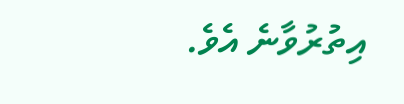އިތުރުވާނެ އެވެ.